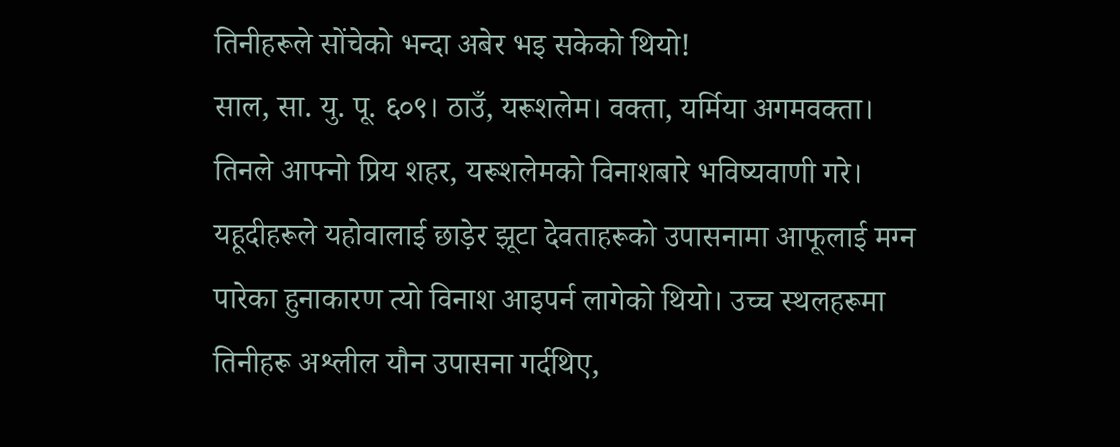तिनीहरूले सोंचेको भन्दा अबेर भइ सकेको थियो!
साल, सा. यु. पू. ६०९। ठाउँ, यरूशलेम। वक्ता, यर्मिया अगमवक्ता। तिनले आफ्नो प्रिय शहर, यरूशलेमको विनाशबारे भविष्यवाणी गरे। यहूदीहरूले यहोवालाई छाड़ेर झूटा देवताहरूको उपासनामा आफूलाई मग्न पारेका हुनाकारण त्यो विनाश आइपर्न लागेको थियो। उच्च स्थलहरूमा तिनीहरू अश्लील यौन उपासना गर्दथिए,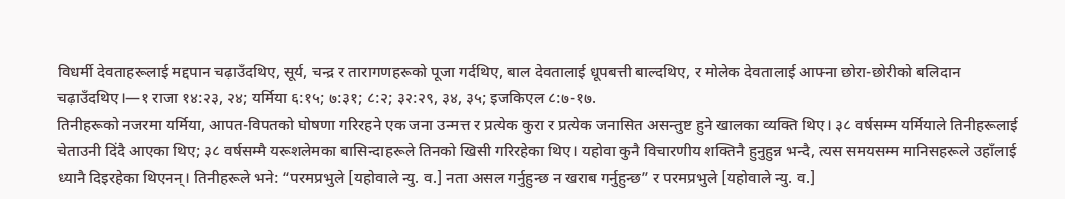विधर्मी देवताहरूलाई मद्दपान चढ़ाउँदथिए, सूर्य, चन्द्र र तारागणहरूको पूजा गर्दथिए, बाल देवतालाई धूपबत्ती बाल्दथिए, र मोलेक देवतालाई आफ्ना छोरा-छोरीको बलिदान चढ़ाउँदथिए।—१ राजा १४:२३, २४; यर्मिया ६:१५; ७:३१; ८:२; ३२:२९, ३४, ३५; इजकिएल ८:७-१७.
तिनीहरूको नजरमा यर्मिया, आपत-विपतको घोषणा गरिरहने एक जना उन्मत्त र प्रत्येक कुरा र प्रत्येक जनासित असन्तुष्ट हुने खालका व्यक्ति थिए। ३८ वर्षसम्म यर्मियाले तिनीहरूलाई चेताउनी दिंदै आएका थिए; ३८ वर्षसम्मै यरूशलेमका बासिन्दाहरूले तिनको खिसी गरिरहेका थिए। यहोवा कुनै विचारणीय शक्तिनै हुनुहुन्न भन्दै, त्यस समयसम्म मानिसहरूले उहाँलाई ध्यानै दिइरहेका थिएनन्। तिनीहरूले भने: “परमप्रभुले [यहोवाले न्यु. व.] नता असल गर्नुहुन्छ न खराब गर्नुहुन्छ” र परमप्रभुले [यहोवाले न्यु. व.]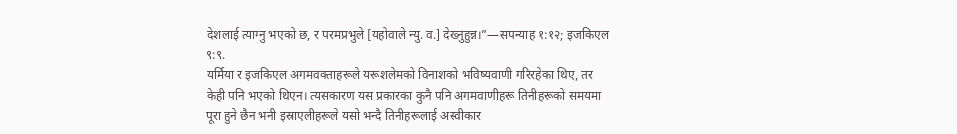देशलाई त्याग्नु भएको छ, र परमप्रभुले [यहोवाले न्यु. व.] देख्नुहुन्न।”—सपन्याह १:१२; इजकिएल ९:९.
यर्मिया र इजकिएल अगमवक्ताहरूले यरूशलेमको विनाशको भविष्यवाणी गरिरहेका थिए, तर केही पनि भएको थिएन। त्यसकारण यस प्रकारका कुनै पनि अगमवाणीहरू तिनीहरूको समयमा पूरा हुने छैन भनी इस्राएलीहरूले यसो भन्दै तिनीहरूलाई अस्वीकार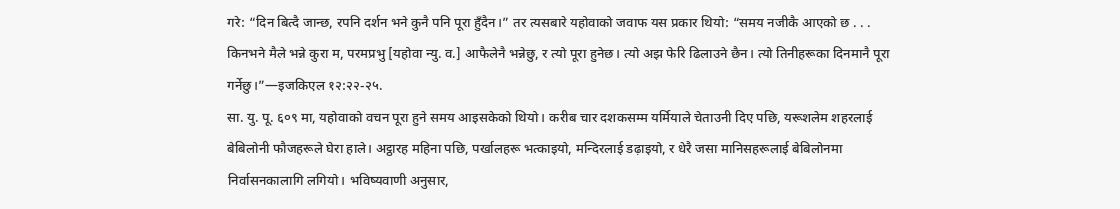गरे: “दिन बित्दै जान्छ, रपनि दर्शन भने कुनै पनि पूरा हुँदैन।” तर त्यसबारे यहोवाको जवाफ यस प्रकार थियो: “समय नजीकै आएको छ . . . किनभने मैले भन्ने कुरा म, परमप्रभु [यहोवा न्यु. व.] आफैलेनै भन्नेछु, र त्यो पूरा हुनेछ। त्यो अझ फेरि ढिलाउने छैन। त्यो तिनीहरूका दिनमानै पूरा गर्नेछु।”—इजकिएल १२:२२-२५.
सा. यु. पू. ६०९ मा, यहोवाको वचन पूरा हुने समय आइसकेको थियो। करीब चार दशकसम्म यर्मियाले चेताउनी दिए पछि, यरूशलेम शहरलाई बेबिलोनी फौजहरूले घेरा हाले। अट्ठारह महिना पछि, पर्खालहरू भत्काइयो, मन्दिरलाई डढ़ाइयो, र धेरै जसा मानिसहरूलाई बेबिलोनमा निर्वासनकालागि लगियो। भविष्यवाणी अनुसार,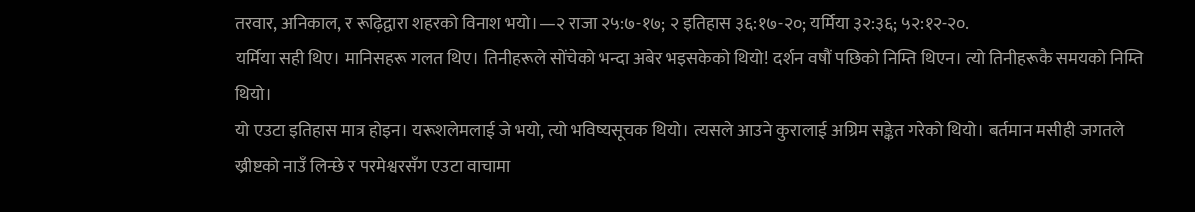तरवार, अनिकाल, र रूढ़िद्वारा शहरको विनाश भयो।—२ राजा २५:७-१७; २ इतिहास ३६:१७-२०; यर्मिया ३२:३६; ५२:१२-२०.
यर्मिया सही थिए। मानिसहरू गलत थिए। तिनीहरूले सोंचेको भन्दा अबेर भइसकेको थियो! दर्शन वषौं पछिको निम्ति थिएन। त्यो तिनीहरूकै समयको निम्ति थियो।
यो एउटा इतिहास मात्र होइन। यरूशलेमलाई जे भयो, त्यो भविष्यसूचक थियो। त्यसले आउने कुरालाई अग्रिम सङ्केत गरेको थियो। बर्तमान मसीही जगतले ख्रीष्टको नाउँ लिन्छे र परमेश्वरसँग एउटा वाचामा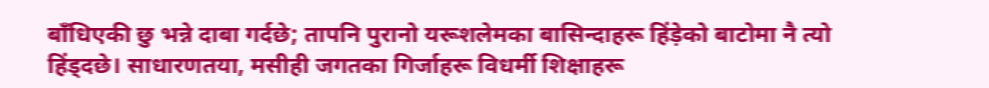बाँधिएकी छु भन्ने दाबा गर्दछे; तापनि पुरानो यरूशलेमका बासिन्दाहरू हिंड़ेको बाटोमा नै त्यो हिंड्दछे। साधारणतया, मसीही जगतका गिर्जाहरू विधर्मी शिक्षाहरू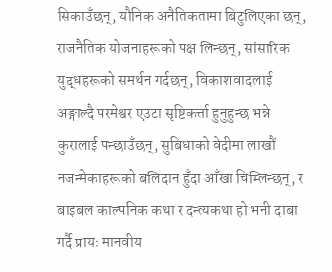सिकाउँछन्, यौनिक अनैतिकतामा बिटुलिएका छन्, राजनैतिक योजनाहरूको पक्ष लिन्छन्, सांसारिक युद्धहरूको समर्थन गर्दछन्, विकाशवादलाई अङ्गाल्दै परमेश्वर एउटा सृष्टिकर्त्ता हुनुहुन्छ भन्ने कुरालाई पन्छाउँछन्, सुबिधाको वेदीमा लाखौं नजन्मेकाहरूको बलिदान हुँदा आँखा चिम्लिन्छन्, र बाइबल काल्पनिक कथा र दन्त्यकथा हो भनी दाबा गर्दै प्रायः मानवीय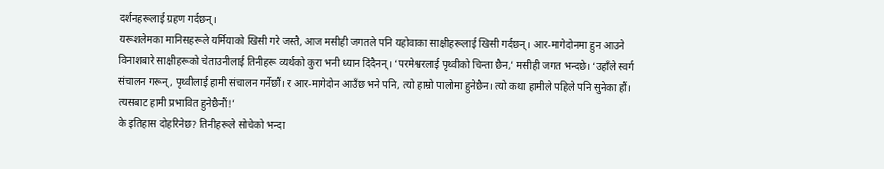दर्शनहरूलाई ग्रहण गर्दछन्।
यरूशलेमका मानिसहरूले यर्मियाको खिसी गरे जस्तै, आज मसीही जगतले पनि यहोवाका साक्षीहरूलाई खिसी गर्दछन्। आर-मागेदोनमा हुन आउने विनाशबारे साक्षीहरूको चेताउनीलाई तिनीहरू व्यर्थको कुरा भनी ध्यान दिंदैनन्। ‘परमेश्वरलाई पृथ्वीको चिन्ता छैन,’ मसीही जगत भन्दछे। ‘उहाँले स्वर्ग संचालन गरून् , पृथ्वीलाई हामी संचालन गर्नेछौं। र आर-मागेदोन आउँछ भने पनि, त्यो हाम्रो पालोमा हुनेछैन। त्यो कथा हामीले पहिले पनि सुनेका हौं। त्यसबाट हामी प्रभावित हुनेछैनौं!’
के इतिहास दोहरिनेछ? तिनीहरूले सोचेको भन्दा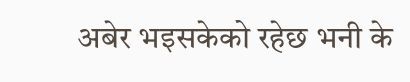अबेर भइसकेको रहेछ भनी के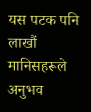यस पटक पनि लाखौं मानिसहरूले अनुभव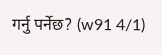गर्नु पर्नेछ? (w91 4/1)